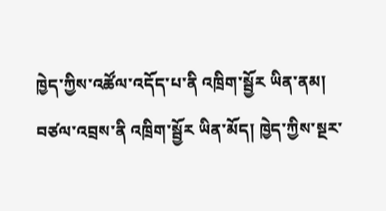ཁྱེད་ཀྱིས་འཚོལ་འདོད་པ་ནི འཁྲིག་སྦྱོར ཡིན་ནམ།
བཙལ་འབྲས་ནི འཁྲིག་སྦྱོར ཡིན་མོད། ཁྱེད་ཀྱིས་སྔར་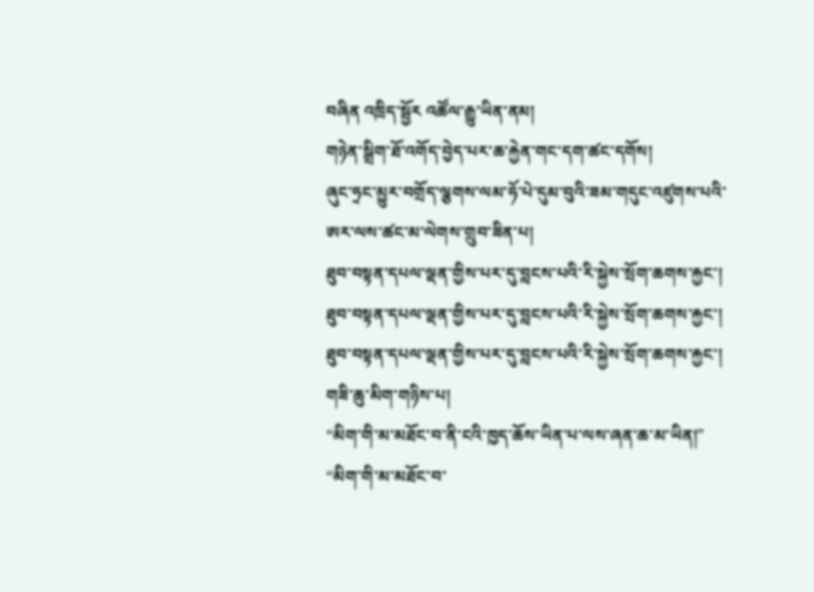བཞིན འཁྲིད་སྦྱོར འཚོལ་རྒྱུ་ཡིན་ནམ།
གཉེན་སྒྲིག་ཐོ་འགོད་བྱེད་པར་ཆ་རྐྱེན་གང་དག་ཚང་དགོས།
ཞུང་ཧྲང་མྱུར་བགྲོད་ལྕགས་ལམ་ཧོ་པེ་དུམ་བུའི་ཟམ་གདུང་འཛུགས་པའི་ཨར་ལས་ཚང་མ་ལེགས་གྲུབ་ཟིན་པ།
ཐུབ་བསྟན་དཔལ་ལྡན་གྱིས་པར་དུ་བླངས་པའི་རི་སྐྱེས་སྲོག་ཆགས་རྐྱང་།
ཐུབ་བསྟན་དཔལ་ལྡན་གྱིས་པར་དུ་བླངས་པའི་རི་སྐྱེས་སྲོག་ཆགས་རྐྱང་།
ཐུབ་བསྟན་དཔལ་ལྡན་གྱིས་པར་དུ་བླངས་པའི་རི་སྐྱེས་སྲོག་ཆགས་རྐྱང་།
གཟི་ཆུ་མིག་གཉིས་པ།
“མིག་གི་མ་མཐོང་བ་ནི་ངའི་ཁྱད་ཆོས་ཡིན་པ་ལས་ཞན་ཆ་མ་ཡིན།”
“མིག་གི་མ་མཐོང་བ་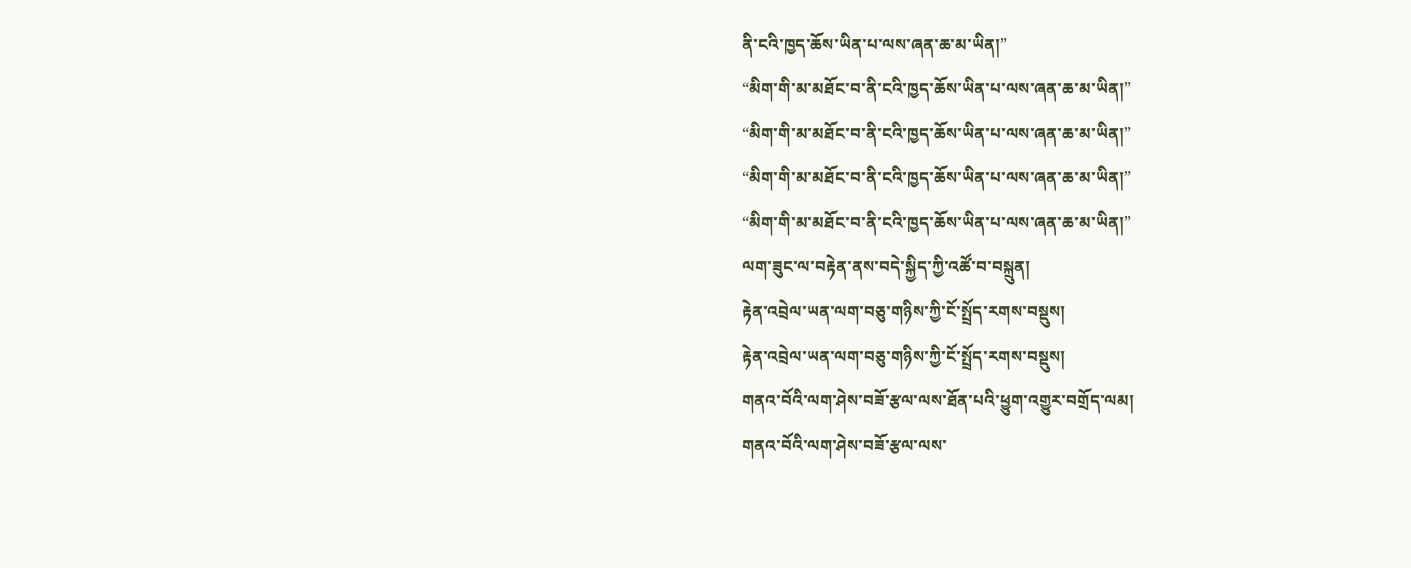ནི་ངའི་ཁྱད་ཆོས་ཡིན་པ་ལས་ཞན་ཆ་མ་ཡིན།”
“མིག་གི་མ་མཐོང་བ་ནི་ངའི་ཁྱད་ཆོས་ཡིན་པ་ལས་ཞན་ཆ་མ་ཡིན།”
“མིག་གི་མ་མཐོང་བ་ནི་ངའི་ཁྱད་ཆོས་ཡིན་པ་ལས་ཞན་ཆ་མ་ཡིན།”
“མིག་གི་མ་མཐོང་བ་ནི་ངའི་ཁྱད་ཆོས་ཡིན་པ་ལས་ཞན་ཆ་མ་ཡིན།”
“མིག་གི་མ་མཐོང་བ་ནི་ངའི་ཁྱད་ཆོས་ཡིན་པ་ལས་ཞན་ཆ་མ་ཡིན།”
ལག་ཟུང་ལ་བརྟེན་ནས་བདེ་སྐྱིད་ཀྱི་འཚོ་བ་བསྐྲུན།
རྟེན་འབྲེལ་ཡན་ལག་བཅུ་གཉིས་ཀྱི་ངོ་སྤྲོད་རགས་བསྡུས།
རྟེན་འབྲེལ་ཡན་ལག་བཅུ་གཉིས་ཀྱི་ངོ་སྤྲོད་རགས་བསྡུས།
གནའ་བོའི་ལག་ཤེས་བཟོ་རྩལ་ལས་ཐོན་པའི་ཕྱུག་འགྱུར་བགྲོད་ལམ།
གནའ་བོའི་ལག་ཤེས་བཟོ་རྩལ་ལས་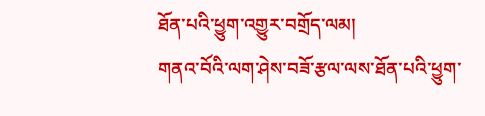ཐོན་པའི་ཕྱུག་འགྱུར་བགྲོད་ལམ།
གནའ་བོའི་ལག་ཤེས་བཟོ་རྩལ་ལས་ཐོན་པའི་ཕྱུག་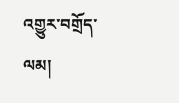འགྱུར་བགྲོད་ལམ།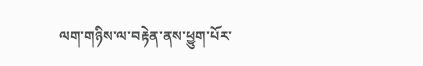ལག་གཉིས་ལ་བརྟེན་ནས་ཕྱུག་པོར་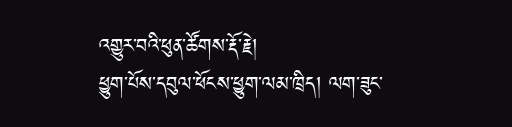འགྱུར་བའི་ཕུན་ཚོགས་རྡོ་རྗེ།
ཕྱུག་པོས་དབུལ་ཕོངས་ཕྱུག་ལམ་ཁྲིད། ལག་ཟུང་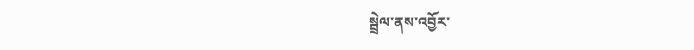སྦྲེལ་ནས་འབྱོར་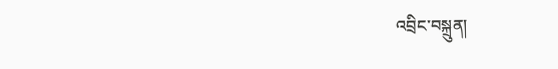འབྲིང་བསྐྲུན།